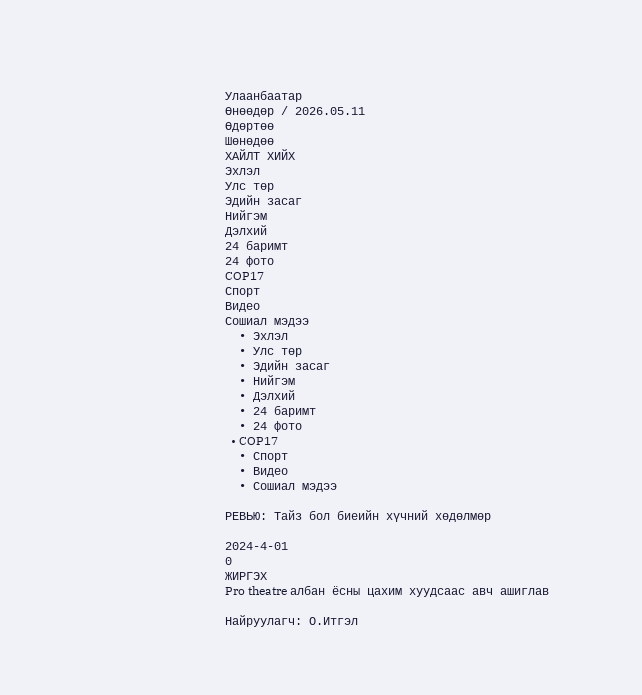Улаанбаатар
Өнөөдөр / 2026.05.11
Өдөртөө
Шөнөдөө
ХАЙЛТ ХИЙХ
Эхлэл
Улс төр
Эдийн засаг
Нийгэм
Дэлхий
24 баримт
24 фото
COP17
Спорт
Видео
Сошиал мэдээ
  • Эхлэл
  • Улс төр
  • Эдийн засаг
  • Нийгэм
  • Дэлхий
  • 24 баримт
  • 24 фото
  • COP17
  • Спорт
  • Видео
  • Сошиал мэдээ

РЕВЬЮ: Тайз бол биеийн хүчний хөдөлмөр

2024-4-01
0
ЖИРГЭХ
Pro theatre албан ёсны цахим хуудсаас авч ашиглав

Найруулагч: О.Итгэл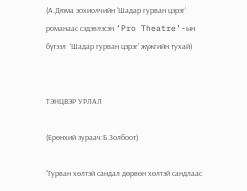(А.Дюма зохиолчийн ‘Шадар гурван цэрэг’ романаас сэдэвлэсэн ‘Pro Theatre’-ын бүтээл  ‘Шадар гурван цэрэг’ жүжгийн тухай)


ТЭНЦВЭР УРЛАЛ

(Ерөнхий зураач:Б.Золбоот)

“Гурван хөлтэй сандал дөрвөн хөлтэй сандлаас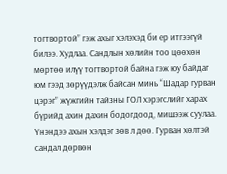тогтвортой” гэж ахыг хэлэхэд би ер итгээгүй билээ. Худлаа. Сандлын хөлийн тоо цөөхөн мөртөө илүү тогтвортой байна гэж юу байдаг юм гээд зөрүүдэлж байсан минь “Шадар гурван цэрэг” жүжгийн тайзны ГОЛ хэрэгслийг харах бүрийд ахин дахин бодогдоод, мишээж суулаа. Үнэндээ ахын хэлдэг зөв л дөө. Гурван хөлтэй сандал дөрвөн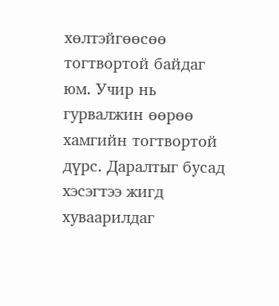хөлтэйгөөсөө тогтвортой байдаг юм. Учир нь гурвалжин өөрөө хамгийн тогтвортой дүрс. Даралтыг бусад хэсэгтээ жигд хуваарилдаг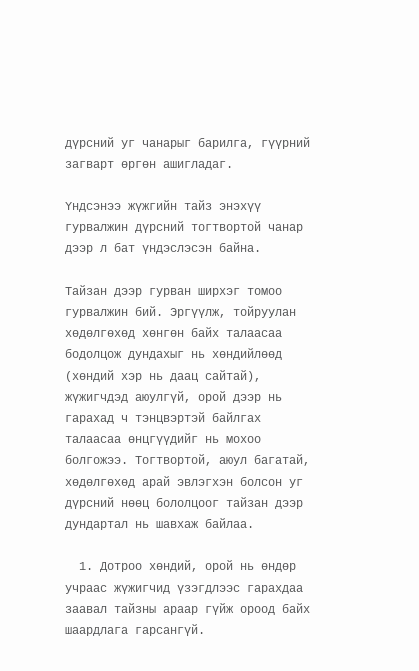дүрсний уг чанарыг барилга, гүүрний загварт өргөн ашигладаг.

Үндсэнээ жүжгийн тайз энэхүү гурвалжин дүрсний тогтвортой чанар дээр л бат үндэслэсэн байна.

Тайзан дээр гурван ширхэг томоо гурвалжин бий. Эргүүлж, тойруулан хөдөлгөхөд хөнгөн байх талаасаа бодолцож дундахыг нь хөндийлөөд (хөндий хэр нь даац сайтай), жүжигчдэд аюулгүй, орой дээр нь гарахад ч тэнцвэртэй байлгах талаасаа өнцгүүдийг нь мохоо болгожээ. Тогтвортой, аюул багатай, хөдөлгөхөд арай эвлэгхэн болсон уг дүрсний нөөц бололцоог тайзан дээр дундартал нь шавхаж байлаа.

  1. Дотроо хөндий, орой нь өндөр учраас жүжигчид үзэгдлээс гарахдаа заавал тайзны араар гүйж ороод байх шаардлага гарсангүй.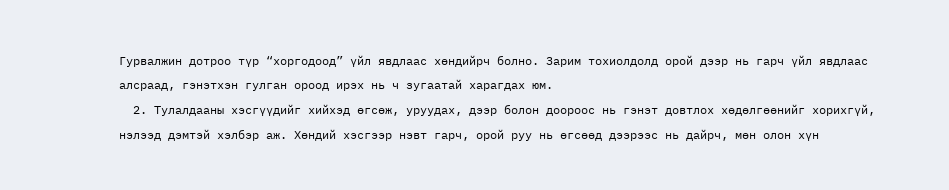Гурвалжин дотроо түр “хоргодоод” үйл явдлаас хөндийрч болно. Зарим тохиолдолд орой дээр нь гарч үйл явдлаас алсраад, гэнэтхэн гулган ороод ирэх нь ч зугаатай харагдах юм.
  2. Тулалдааны хэсгүүдийг хийхэд өгсөж, уруудах, дээр болон доороос нь гэнэт довтлох хөдөлгөөнийг хорихгүй, нэлээд дэмтэй хэлбэр аж. Хөндий хэсгээр нэвт гарч, орой руу нь өгсөөд дээрээс нь дайрч, мөн олон хүн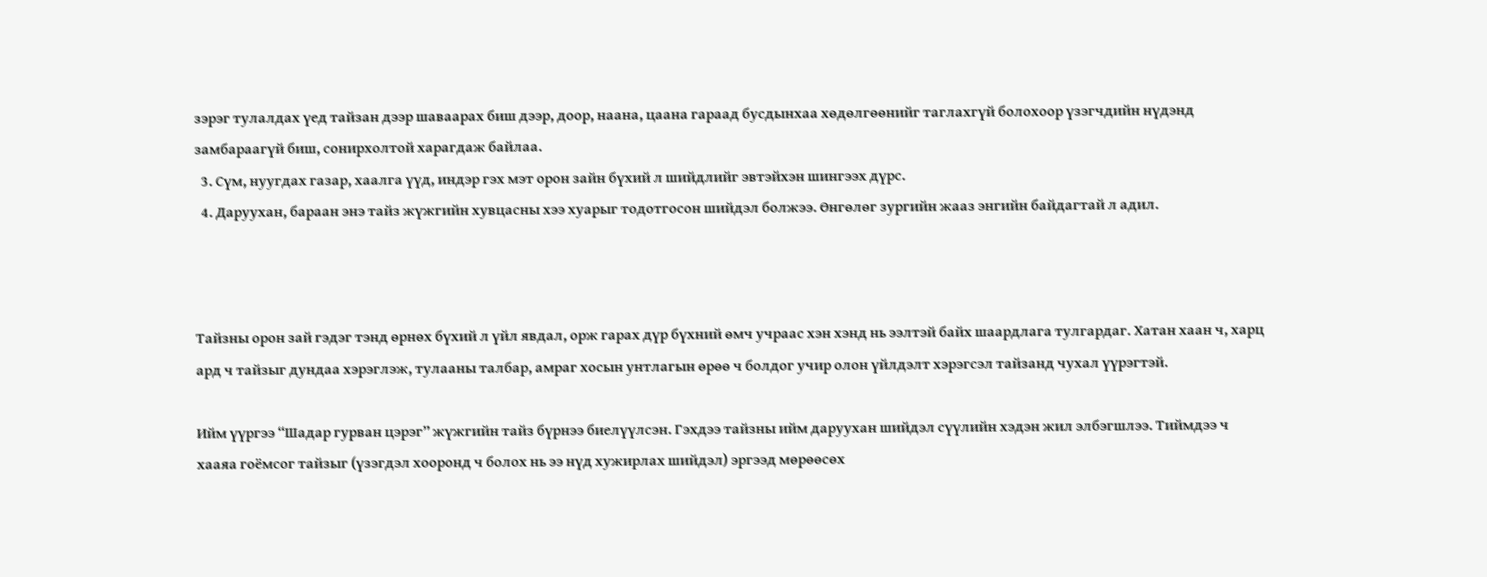зэрэг тулалдах үед тайзан дээр шаваарах биш дээр, доор, наана, цаана гараад бусдынхаа хөдөлгөөнийг таглахгүй болохоор үзэгчдийн нүдэнд замбараагүй биш, сонирхолтой харагдаж байлаа.
  3. Сүм, нуугдах газар, хаалга үүд, индэр гэх мэт орон зайн бүхий л шийдлийг эвтэйхэн шингээх дүрс.
  4. Даруухан, бараан энэ тайз жүжгийн хувцасны хээ хуарыг тодотгосон шийдэл болжээ. Өнгөлөг зургийн жааз энгийн байдагтай л адил.



Тайзны орон зай гэдэг тэнд өрнөх бүхий л үйл явдал, орж гарах дүр бүхний өмч учраас хэн хэнд нь ээлтэй байх шаардлага тулгардаг. Хатан хаан ч, харц ард ч тайзыг дундаа хэрэглэж, тулааны талбар, амраг хосын унтлагын өрөө ч болдог учир олон үйлдэлт хэрэгсэл тайзанд чухал үүрэгтэй.

Ийм үүргээ “Шадар гурван цэрэг” жүжгийн тайз бүрнээ биелүүлсэн. Гэхдээ тайзны ийм даруухан шийдэл сүүлийн хэдэн жил элбэгшлээ. Тиймдээ ч хааяа гоёмсог тайзыг (үзэгдэл хооронд ч болох нь ээ нүд хужирлах шийдэл) эргээд мөрөөсөх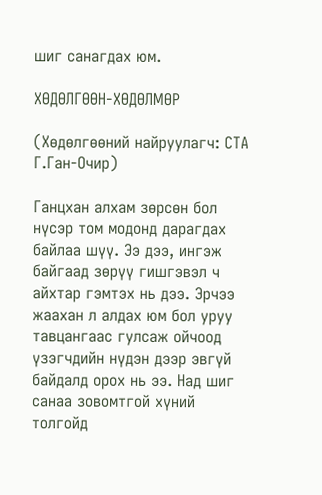шиг санагдах юм.

ХӨДӨЛГӨӨН-ХӨДӨЛМӨР

(Хөдөлгөөний найруулагч: СТА Г.Ган-Очир)

Ганцхан алхам зөрсөн бол нүсэр том модонд дарагдах байлаа шүү. Ээ дээ, ингэж байгаад зөрүү гишгэвэл ч айхтар гэмтэх нь дээ. Эрчээ жаахан л алдах юм бол уруу тавцангаас гулсаж ойчоод үзэгчдийн нүдэн дээр эвгүй байдалд орох нь ээ. Над шиг санаа зовомтгой хүний толгойд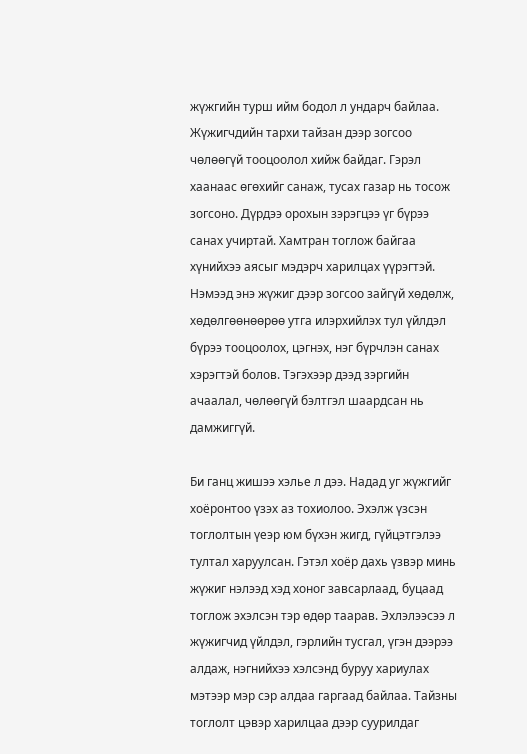жүжгийн турш ийм бодол л ундарч байлаа. Жүжигчдийн тархи тайзан дээр зогсоо чөлөөгүй тооцоолол хийж байдаг. Гэрэл хаанаас өгөхийг санаж, тусах газар нь тосож зогсоно. Дүрдээ орохын зэрэгцээ үг бүрээ санах учиртай. Хамтран тоглож байгаа хүнийхээ аясыг мэдэрч харилцах үүрэгтэй. Нэмээд энэ жүжиг дээр зогсоо зайгүй хөдөлж, хөдөлгөөнөөрөө утга илэрхийлэх тул үйлдэл бүрээ тооцоолох, цэгнэх, нэг бүрчлэн санах хэрэгтэй болов. Тэгэхээр дээд зэргийн ачаалал, чөлөөгүй бэлтгэл шаардсан нь дамжиггүй.

Би ганц жишээ хэлье л дээ. Надад уг жүжгийг хоёронтоо үзэх аз тохиолоо. Эхэлж үзсэн тоглолтын үеэр юм бүхэн жигд, гүйцэтгэлээ тултал харуулсан. Гэтэл хоёр дахь үзвэр минь жүжиг нэлээд хэд хоног завсарлаад, буцаад тоглож эхэлсэн тэр өдөр таарав. Эхлэлээсээ л жүжигчид үйлдэл, гэрлийн тусгал, үгэн дээрээ алдаж, нэгнийхээ хэлсэнд буруу хариулах мэтээр мэр сэр алдаа гаргаад байлаа. Тайзны тоглолт цэвэр харилцаа дээр суурилдаг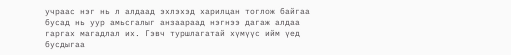учраас нэг нь л алдаад эхлэхэд харилцан тоглож байгаа бусад нь уур амьсгалыг анзаараад нэгнээ дагаж алдаа гаргах магадлал их. Гэвч туршлагатай хүмүүс ийм үед бусдыгаа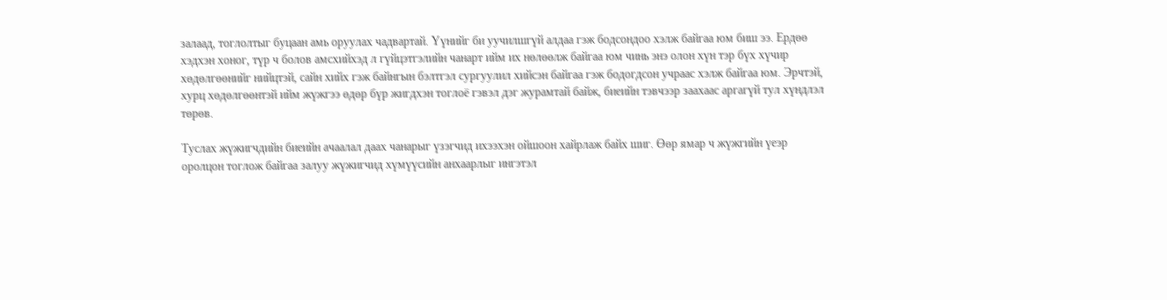залаад, тоглолтыг буцаан амь оруулах чадвартай. Үүнийг би уучилшгүй алдаа гэж бодсондоо хэлж байгаа юм биш ээ. Ердөө хэдхэн хоног, түр ч болов амсхийхэд л гүйцэтгэлийн чанарт ийм их нөлөөлж байгаа юм чинь энэ олон хүн тэр бүх хүчир хөдөлгөөнийг нийцтэй, сайн хийх гэж байнгын бэлтгэл сургуулил хийсэн байгаа гэж бодогдсон учраас хэлж байгаа юм. Эрчтэй, хурц хөдөлгөөнтэй ийм жүжгээ өдөр бүр жигдхэн тоглоё гэвэл дэг журамтай байж, биеийн тэвчээр заахаас аргагүй тул хүндлэл төрөв.

Туслах жүжигчдийн биеийн ачаалал даах чанарыг үзэгчид ихээхэн ойшоон хайрлаж байх шиг. Өөр ямар ч жүжгийн үеэр оролцон тоглож байгаа залуу жүжигчид хүмүүсийн анхаарлыг ингэтэл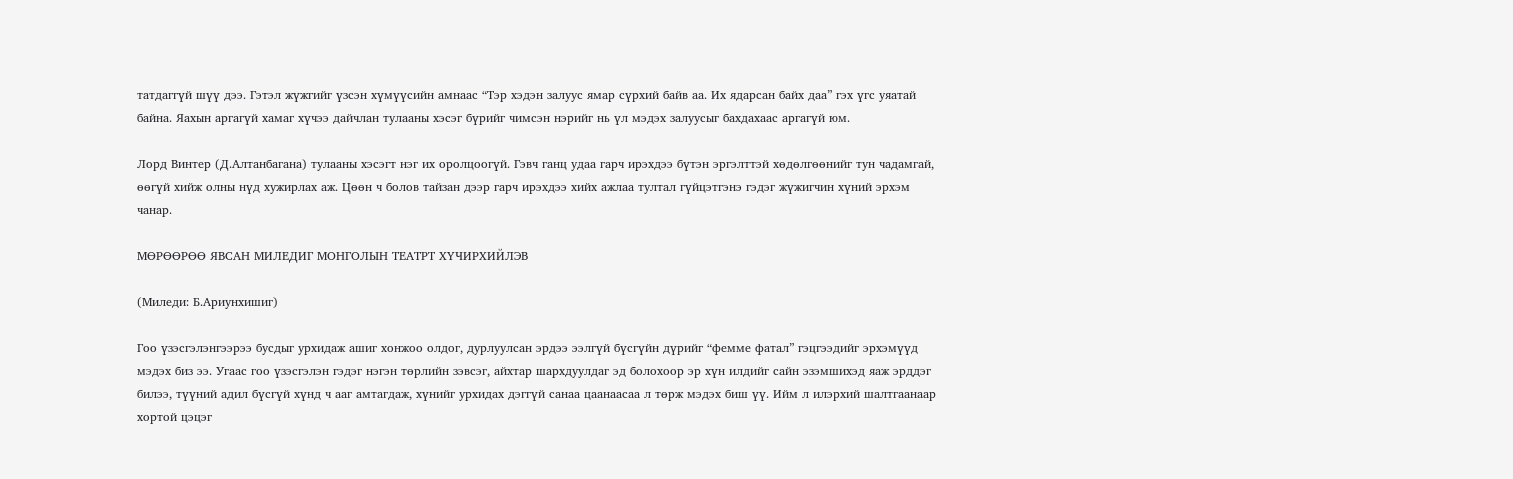татдаггүй шүү дээ. Гэтэл жүжгийг үзсэн хүмүүсийн амнаас “Тэр хэдэн залуус ямар сүрхий байв аа. Их ядарсан байх даа” гэх үгс уяатай байна. Яахын аргагүй хамаг хүчээ дайчлан тулааны хэсэг бүрийг чимсэн нэрийг нь үл мэдэх залуусыг бахдахаас аргагүй юм.

Лорд Винтер (Д.Алтанбагана) тулааны хэсэгт нэг их оролцоогүй. Гэвч ганц удаа гарч ирэхдээ бүтэн эргэлттэй хөдөлгөөнийг тун чадамгай, өөгүй хийж олны нүд хужирлах аж. Цөөн ч болов тайзан дээр гарч ирэхдээ хийх ажлаа тултал гүйцэтгэнэ гэдэг жүжигчин хүний эрхэм чанар.

МӨРӨӨРӨӨ ЯВСАН МИЛЕДИГ МОНГОЛЫН ТЕАТРТ ХҮЧИРХИЙЛЭВ

(Миледи: Б.Ариунхишиг)

Гоо үзэсгэлэнгээрээ бусдыг урхидаж ашиг хонжоо олдог, дурлуулсан эрдээ ээлгүй бүсгүйн дүрийг “фемме фатал” гэцгээдийг эрхэмүүд мэдэх биз ээ. Угаас гоо үзэсгэлэн гэдэг нэгэн төрлийн зэвсэг, айхтар шархдуулдаг эд болохоор эр хүн илдийг сайн эзэмшихэд яаж эрддэг билээ, түүний адил бүсгүй хүнд ч ааг амтагдаж, хүнийг урхидах дэггүй санаа цаанаасаа л төрж мэдэх биш үү. Ийм л илэрхий шалтгаанаар хортой цэцэг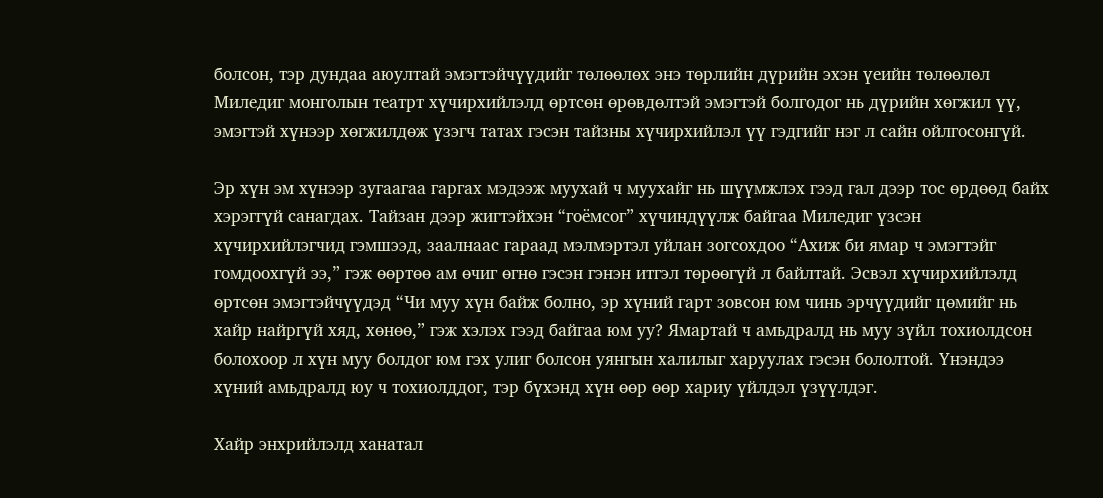болсон, тэр дундаа аюултай эмэгтэйчүүдийг төлөөлөх энэ төрлийн дүрийн эхэн үеийн төлөөлөл Миледиг монголын театрт хүчирхийлэлд өртсөн өрөвдөлтэй эмэгтэй болгодог нь дүрийн хөгжил үү, эмэгтэй хүнээр хөгжилдөж үзэгч татах гэсэн тайзны хүчирхийлэл үү гэдгийг нэг л сайн ойлгосонгүй.

Эр хүн эм хүнээр зугаагаа гаргах мэдээж муухай ч муухайг нь шүүмжлэх гээд гал дээр тос өрдөөд байх хэрэггүй санагдах. Тайзан дээр жигтэйхэн “гоёмсог” хүчиндүүлж байгаа Миледиг үзсэн хүчирхийлэгчид гэмшээд, заалнаас гараад мэлмэртэл уйлан зогсохдоо “Ахиж би ямар ч эмэгтэйг гомдоохгүй ээ,” гэж өөртөө ам өчиг өгнө гэсэн гэнэн итгэл төрөөгүй л байлтай. Эсвэл хүчирхийлэлд өртсөн эмэгтэйчүүдэд “Чи муу хүн байж болно, эр хүний гарт зовсон юм чинь эрчүүдийг цөмийг нь хайр найргүй хяд, хөнөө,” гэж хэлэх гээд байгаа юм уу? Ямартай ч амьдралд нь муу зүйл тохиолдсон болохоор л хүн муу болдог юм гэх улиг болсон уянгын халилыг харуулах гэсэн бололтой. Үнэндээ хүний амьдралд юу ч тохиолддог, тэр бүхэнд хүн өөр өөр хариу үйлдэл үзүүлдэг.

Хайр энхрийлэлд ханатал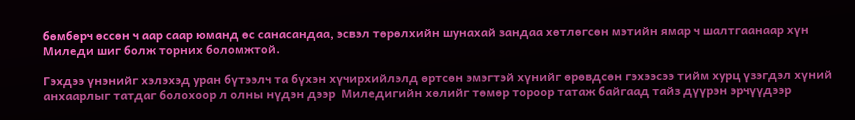бөмбөрч өссөн ч аар саар юманд өс санасандаа, эсвэл төрөлхийн шунахай зандаа хөтлөгсөн мэтийн ямар ч шалтгаанаар хүн Миледи шиг болж торних боломжтой.

Гэхдээ үнэнийг хэлэхэд уран бүтээлч та бүхэн хүчирхийлэлд өртсөн эмэгтэй хүнийг өрөвдсөн гэхээсээ тийм хурц үзэгдэл хүний анхаарлыг татдаг болохоор л олны нүдэн дээр  Миледигийн хөлийг төмөр тороор татаж байгаад тайз дүүрэн эрчүүдээр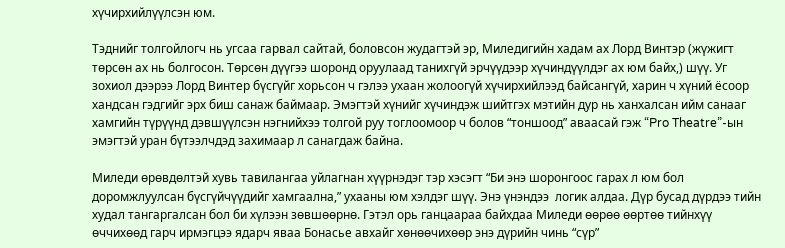хүчирхийлүүлсэн юм.

Тэднийг толгойлогч нь угсаа гарвал сайтай, боловсон жудагтэй эр, Миледигийн хадам ах Лорд Винтэр (жүжигт төрсөн ах нь болгосон. Төрсөн дүүгээ шоронд оруулаад танихгүй эрчүүдээр хүчиндүүлдэг ах юм байх,) шүү. Уг зохиол дээрээ Лорд Винтер бүсгүйг хорьсон ч гэлээ ухаан жолоогүй хүчирхийлээд байсангүй, харин ч хүний ёсоор хандсан гэдгийг эрх биш санаж баймаар. Эмэгтэй хүнийг хүчиндэж шийтгэх мэтийн дур нь ханхалсан ийм санааг хамгийн түрүүнд дэвшүүлсэн нэгнийхээ толгой руу тоглоомоор ч болов “тоншоод” аваасай гэж “Pro Theatre”-ын эмэгтэй уран бүтээлчдэд захимаар л санагдаж байна.

Миледи өрөвдөлтэй хувь тавилангаа уйлагнан хүүрнэдэг тэр хэсэгт “Би энэ шоронгоос гарах л юм бол доромжлуулсан бүсгүйчүүдийг хамгаална,” ухааны юм хэлдэг шүү. Энэ үнэндээ  логик алдаа. Дүр бусад дүрдээ тийн худал тангаргалсан бол би хүлээн зөвшөөрнө. Гэтэл орь ганцаараа байхдаа Миледи өөрөө өөртөө тийнхүү өччихөөд гарч ирмэгцээ ядарч яваа Бонасье авхайг хөнөөчихөөр энэ дүрийн чинь “сүр”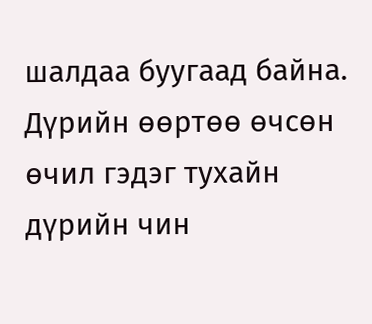шалдаа буугаад байна. Дүрийн өөртөө өчсөн өчил гэдэг тухайн дүрийн чин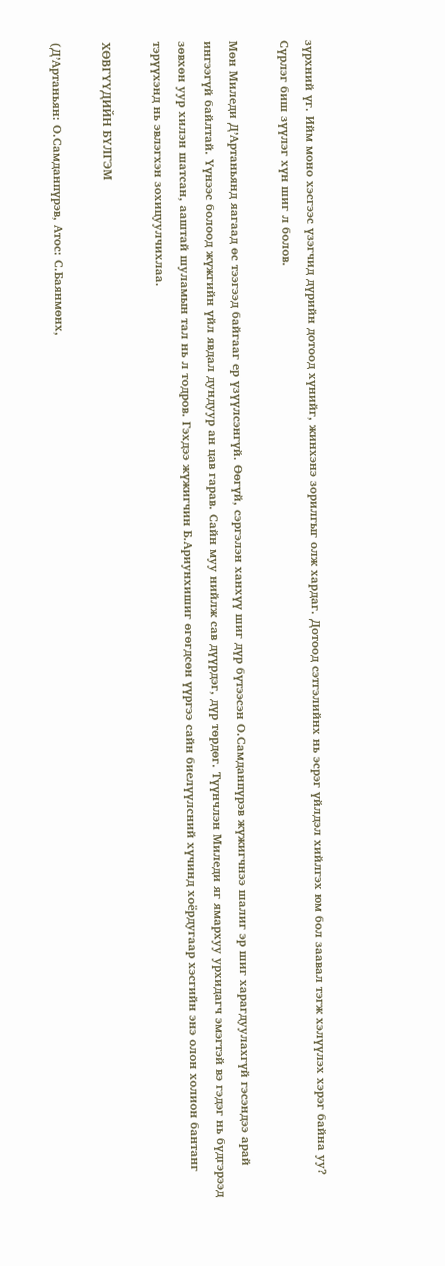зүрхний үг. Ийм моно хэсгээс үзэгчид дүрийн дотоод хүнийг, жинхэнэ зорилгыг олж хардаг. Дотоод сэтгэлийнх нь эсрэг үйлдэл хийлгэх юм бол заавал тэгж хэлүүлэх хэрэг байна уу? Сүрлэг биш зүүлэг хүн шиг л болов.

Мөн Миледи Д’Артаньянд яагаад өс тээгээд байгааг ер үзүүлсэнгүй. Өөгүй, сэргэлэн ханхүү шиг дүр бүтээсэн О.Самданпүрэв жүжигчнээ шалиг эр шиг харагдуулахгүй гэсэндээ арай ингээгүй байлтай. Үүнээс болоод жүжгийн үйл явдал дундуур ан цав гарав. Сайн муу нийлж сав дүүрдэг, дүр төрдөг. Түүнчлэн Миледи яг ямархуу урхидагч эмэгтэй вэ гэдэг нь бүдгэрээд зөвхөн уур хилэн шатсан, ааштай шуламын тал нь л тодров. Гэхдээ жүжигчин Б.Ариунхишиг өгөгдсөн үүргээ сайн биелүүлсний хүчинд хоёрдугаар хэсгийн энэ олон холион бантанг тэрүүхэнд нь эвлэгхэн зохицуулчихлаа.

ХӨВГҮҮДИЙН БҮЛГЭМ

(Д’Артаньян: О.Самданпүрэв, Атос: С.Баянмөнх,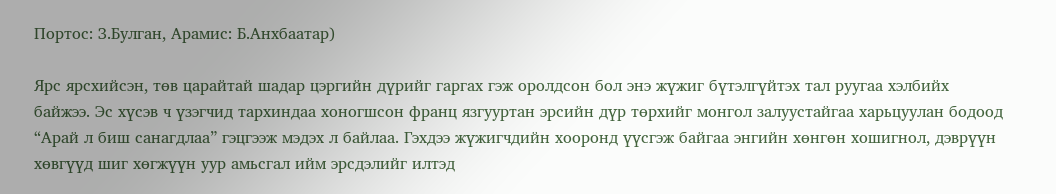Портос: З.Булган, Арамис: Б.Анхбаатар)

Ярс ярсхийсэн, төв царайтай шадар цэргийн дүрийг гаргах гэж оролдсон бол энэ жүжиг бүтэлгүйтэх тал руугаа хэлбийх байжээ. Эс хүсэв ч үзэгчид тархиндаа хоногшсон франц язгууртан эрсийн дүр төрхийг монгол залуустайгаа харьцуулан бодоод “Арай л биш санагдлаа” гэцгээж мэдэх л байлаа. Гэхдээ жүжигчдийн хооронд үүсгэж байгаа энгийн хөнгөн хошигнол, дэврүүн хөвгүүд шиг хөгжүүн уур амьсгал ийм эрсдэлийг илтэд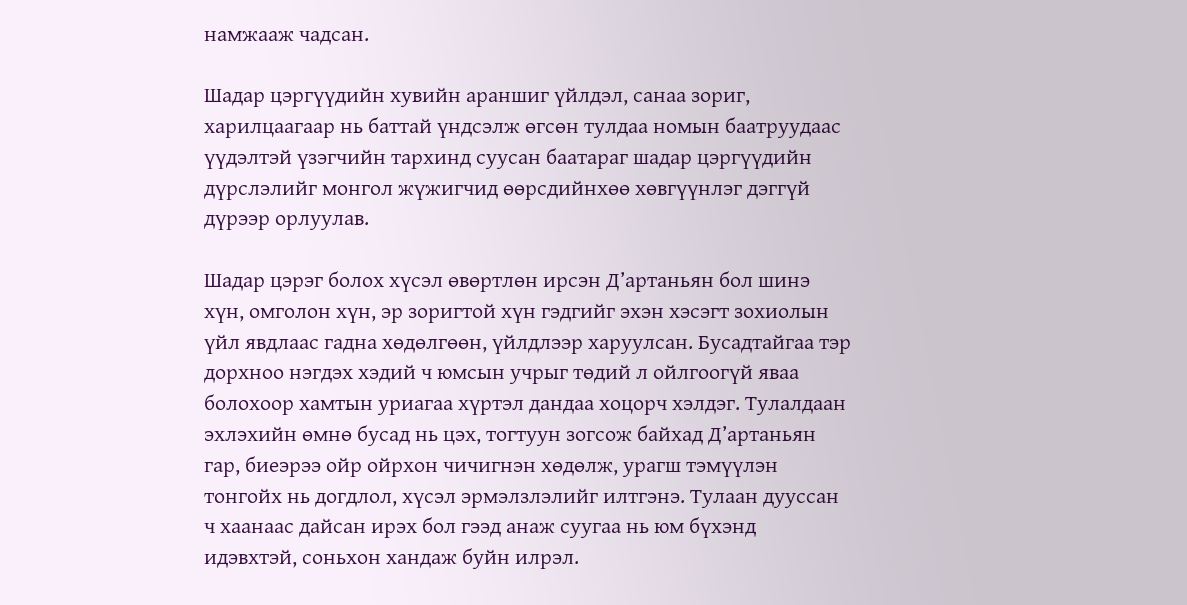намжааж чадсан.

Шадар цэргүүдийн хувийн араншиг үйлдэл, санаа зориг, харилцаагаар нь баттай үндсэлж өгсөн тулдаа номын баатруудаас үүдэлтэй үзэгчийн тархинд суусан баатараг шадар цэргүүдийн дүрслэлийг монгол жүжигчид өөрсдийнхөө хөвгүүнлэг дэггүй дүрээр орлуулав.

Шадар цэрэг болох хүсэл өвөртлөн ирсэн Д’артаньян бол шинэ хүн, омголон хүн, эр зоригтой хүн гэдгийг эхэн хэсэгт зохиолын үйл явдлаас гадна хөдөлгөөн, үйлдлээр харуулсан. Бусадтайгаа тэр дорхноо нэгдэх хэдий ч юмсын учрыг төдий л ойлгоогүй яваа болохоор хамтын уриагаа хүртэл дандаа хоцорч хэлдэг. Тулалдаан эхлэхийн өмнө бусад нь цэх, тогтуун зогсож байхад Д’артаньян гар, биеэрээ ойр ойрхон чичигнэн хөдөлж, урагш тэмүүлэн тонгойх нь догдлол, хүсэл эрмэлзлэлийг илтгэнэ. Тулаан дууссан ч хаанаас дайсан ирэх бол гээд анаж суугаа нь юм бүхэнд идэвхтэй, соньхон хандаж буйн илрэл.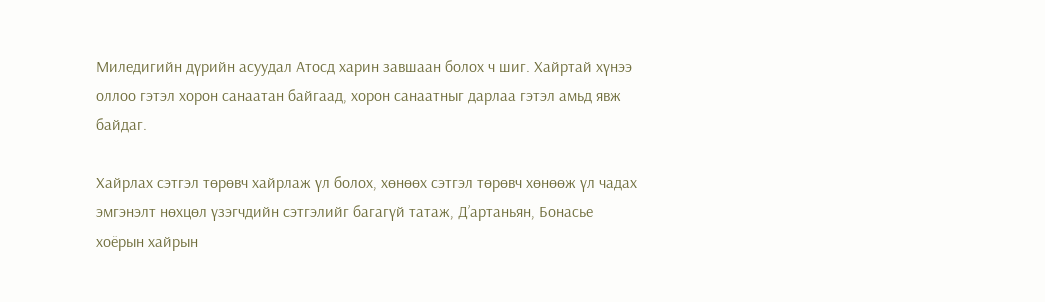Миледигийн дүрийн асуудал Атосд харин завшаан болох ч шиг. Хайртай хүнээ оллоо гэтэл хорон санаатан байгаад, хорон санаатныг дарлаа гэтэл амьд явж байдаг.

Хайрлах сэтгэл төрөвч хайрлаж үл болох, хөнөөх сэтгэл төрөвч хөнөөж үл чадах эмгэнэлт нөхцөл үзэгчдийн сэтгэлийг багагүй татаж, Д’артаньян, Бонасье хоёрын хайрын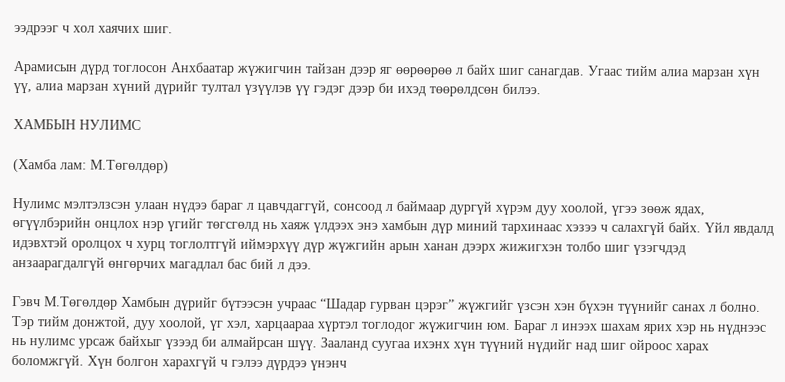ээдрээг ч хол хаячих шиг.

Арамисын дүрд тоглосон Анхбаатар жүжигчин тайзан дээр яг өөрөөрөө л байх шиг санагдав. Угаас тийм алиа марзан хүн үү, алиа марзан хүний дүрийг тултал үзүүлэв үү гэдэг дээр би ихэд төөрөлдсөн билээ.

ХАМБЫН НУЛИМС

(Хамба лам: М.Төгөлдөр)

Нулимс мэлтэлзсэн улаан нүдээ бараг л цавчдаггүй, сонсоод л баймаар дургүй хүрэм дуу хоолой, үгээ зөөж ядах, өгүүлбэрийн онцлох нэр үгийг төгсгөлд нь хаяж үлдээх энэ хамбын дүр миний тархинаас хэзээ ч салахгүй байх. Үйл явдалд идэвхтэй оролцох ч хурц тоглолтгүй иймэрхүү дүр жүжгийн арын ханан дээрх жижигхэн толбо шиг үзэгчдэд анзаарагдалгүй өнгөрчих магадлал бас бий л дээ.

Гэвч М.Төгөлдөр Хамбын дүрийг бүтээсэн учраас “Шадар гурван цэрэг” жүжгийг үзсэн хэн бүхэн түүнийг санах л болно. Тэр тийм донжтой, дуу хоолой, үг хэл, харцаараа хүртэл тоглодог жүжигчин юм. Бараг л инээх шахам ярих хэр нь нүднээс нь нулимс урсаж байхыг үзээд би алмайрсан шүү. Зааланд суугаа ихэнх хүн түүний нүдийг над шиг ойроос харах боломжгүй. Хүн болгон харахгүй ч гэлээ дүрдээ үнэнч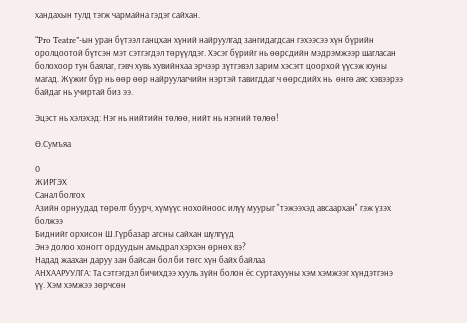хандахын тулд тэгж чармайна гэдэг сайхан.

“Pro Teatre”-ын уран бүтээл ганцхан хүний найруулгад зангидагдсан гэхээсээ хүн бүрийн оролцоотой бүтсэн мэт сэтгэгдэл төрүүлдэг. Хэсэг бүрийг нь өөрсдийн мэдрэмжээр шагласан болохоор тун баялаг, гэвч хувь хувийнхаа эрчээр зүтгэвэл зарим хэсэгт цоорхой үүсэж юуны магад. Жүжиг бүр нь өөр өөр найруулагчийн нэртэй тавигддаг ч өөрсдийх нь  өнгө аяс хэвээрээ байдаг нь учиртай биз ээ.

Эцэст нь хэлэхэд: Нэг нь нийтийн төлөө, нийт нь нэгний төлөө!

Ө.Сумъяа

0
ЖИРГЭХ
Санал болгох
Азийн орнуудад төрөлт буурч, хүмүүс нохойноос илүү муурыг "тэжээхэд авсаархан" гэж үзэх болжээ
Биднийг орхисон Ш.Гүрбазар агсны сайхан шүлгүүд
Энэ долоо хоногт ордуудын амьдрал хэрхэн өрнөх вэ?
Надад жаахан даруу зан байсан бол би төгс хүн байх байлаа
АНХААРУУЛГА: Та сэтгэгдэл бичихдээ хууль зүйн болон ёс суртахууны хэм хэмжээг хүндэтгэнэ үү. Хэм хэмжээ зөрчсөн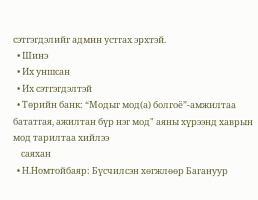сэтгэгдэлийг админ устгах эрхтэй.
  • Шинэ
  • Их уншсан
  • Их сэтгэгдэлтэй
  • Төрийн банк: “Модыг мод(а) болгоё”-амжилтаа бататгая, ажилтан бүр нэг мод" аяны хүрээнд хаврын мод тарилтаа хийлээ
    саяхан
  • Н.Номтойбаяр: Бүсчилсэн хөгжлөөр Багануур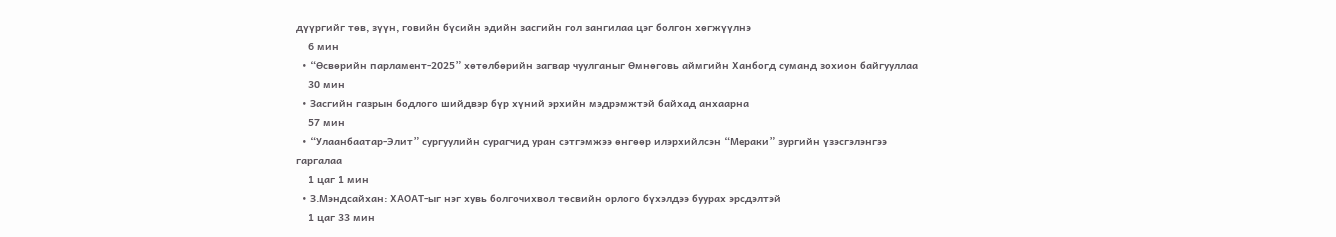дүүргийг төв, зүүн, говийн бүсийн эдийн засгийн гол зангилаа цэг болгон хөгжүүлнэ
    6 мин
  • “Өсвөрийн парламент-2025” хөтөлбөрийн загвар чуулганыг Өмнөговь аймгийн Ханбогд суманд зохион байгууллаа
    30 мин
  • Засгийн газрын бодлого шийдвэр бүр хүний эрхийн мэдрэмжтэй байхад анхаарна
    57 мин
  • “Улаанбаатар-Элит” сургуулийн сурагчид уран сэтгэмжээ өнгөөр илэрхийлсэн “Мераки” зургийн үзэсгэлэнгээ гаргалаа
    1 цаг 1 мин
  • З.Мэндсайхан: ХАОАТ-ыг нэг хувь болгочихвол төсвийн орлого бүхэлдээ буурах эрсдэлтэй
    1 цаг 33 мин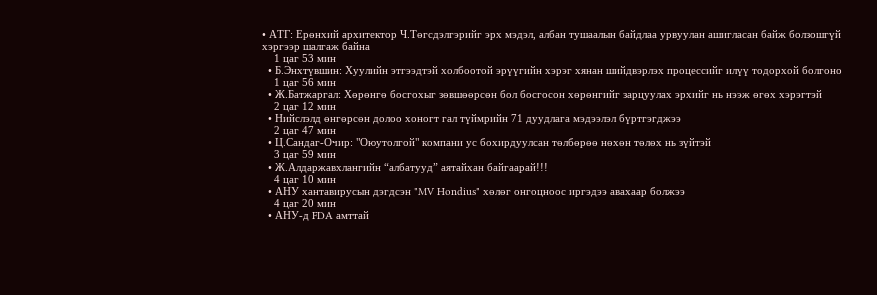• АТГ: Ерөнхий архитектор Ч.Төгсдэлгэрийг эрх мэдэл, албан тушаалын байдлаа урвуулан ашигласан байж болзошгүй хэргээр шалгаж байна
    1 цаг 53 мин
  • Б.Энхтүвшин: Хуулийн этгээдтэй холбоотой эрүүгийн хэрэг хянан шийдвэрлэх процессийг илүү тодорхой болгоно
    1 цаг 56 мин
  • Ж.Батжаргал: Хөрөнгө босгохыг зөвшөөрсөн бол босгосон хөрөнгийг зарцуулах эрхийг нь нээж өгөх хэрэгтэй
    2 цаг 12 мин
  • Нийслэлд өнгөрсөн долоо хоногт гал түймрийн 71 дуудлага мэдээлэл бүртгэгджээ
    2 цаг 47 мин
  • Ц.Сандаг-Очир: "Оюутолгой" компани ус бохирдуулсан төлбөрөө нөхөн төлөх нь зүйтэй
    3 цаг 59 мин
  • Ж.Алдаржавхлангийн “албатууд” аятайхан байгаарай!!!
    4 цаг 10 мин
  • АНУ хантавирусын дэгдсэн "MV Hondius" хөлөг онгоцноос иргэдээ авахаар болжээ
    4 цаг 20 мин
  • АНУ-д FDA амттай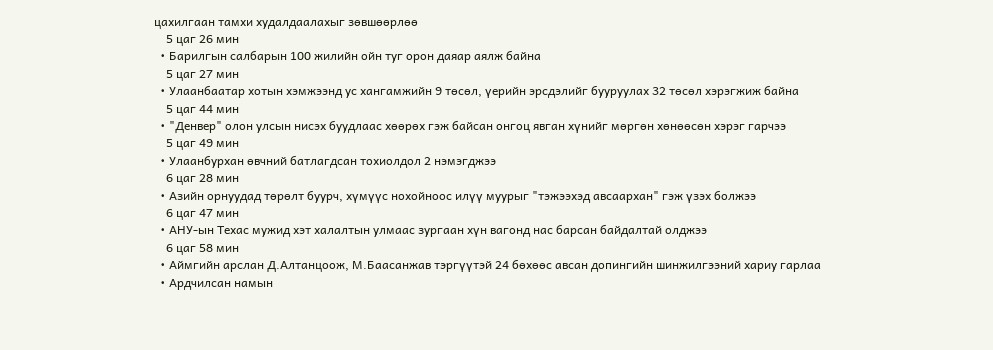цахилгаан тамхи худалдаалахыг зөвшөөрлөө
    5 цаг 26 мин
  • Барилгын салбарын 100 жилийн ойн туг орон даяар аялж байна
    5 цаг 27 мин
  • Улаанбаатар хотын хэмжээнд ус хангамжийн 9 төсөл, үерийн эрсдэлийг бууруулах 32 төсөл хэрэгжиж байна
    5 цаг 44 мин
  • "Денвер" олон улсын нисэх буудлаас хөөрөх гэж байсан онгоц явган хүнийг мөргөн хөнөөсөн хэрэг гарчээ
    5 цаг 49 мин
  • Улаанбурхан өвчний батлагдсан тохиолдол 2 нэмэгджээ
    6 цаг 28 мин
  • Азийн орнуудад төрөлт буурч, хүмүүс нохойноос илүү муурыг "тэжээхэд авсаархан" гэж үзэх болжээ
    6 цаг 47 мин
  • АНУ-ын Техас мужид хэт халалтын улмаас зургаан хүн вагонд нас барсан байдалтай олджээ
    6 цаг 58 мин
  • Аймгийн арслан Д.Алтанцоож, М.Баасанжав тэргүүтэй 24 бөхөөс авсан допингийн шинжилгээний хариу гарлаа
  • Ардчилсан намын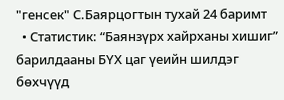"генсек" С.Баярцогтын тухай 24 баримт
  • Статистик: “Баянзүрх хайрханы хишиг” барилдааны БҮХ цаг үеийн шилдэг бөхчүүд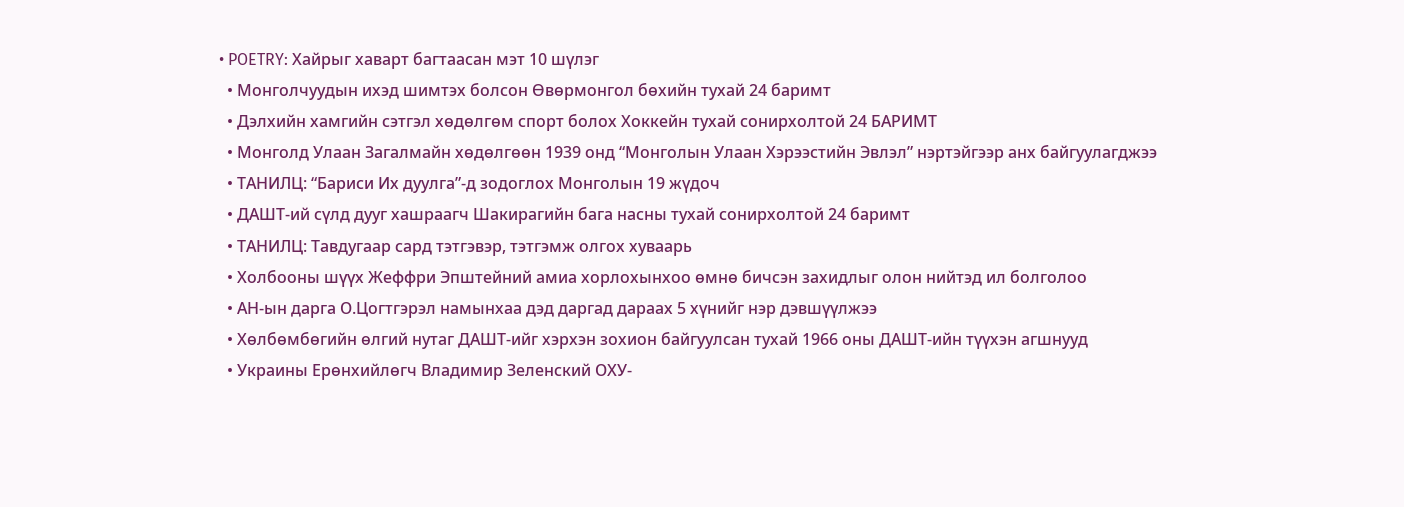• POETRY: Хайрыг хаварт багтаасан мэт 10 шүлэг
  • Монголчуудын ихэд шимтэх болсон Өвөрмонгол бөхийн тухай 24 баримт
  • Дэлхийн хамгийн сэтгэл хөдөлгөм спорт болох Хоккейн тухай сонирхолтой 24 БАРИМТ
  • Монголд Улаан Загалмайн хөдөлгөөн 1939 онд “Монголын Улаан Хэрээстийн Эвлэл” нэртэйгээр анх байгуулагджээ
  • ТАНИЛЦ: “Бариси Их дуулга”-д зодоглох Монголын 19 жүдоч
  • ДАШТ-ий сүлд дууг хашраагч Шакирагийн бага насны тухай сонирхолтой 24 баримт
  • ТАНИЛЦ: Тавдугаар сард тэтгэвэр, тэтгэмж олгох хуваарь
  • Холбооны шүүх Жеффри Эпштейний амиа хорлохынхоо өмнө бичсэн захидлыг олон нийтэд ил болголоо
  • АН-ын дарга О.Цогтгэрэл намынхаа дэд даргад дараах 5 хүнийг нэр дэвшүүлжээ
  • Хөлбөмбөгийн өлгий нутаг ДАШТ-ийг хэрхэн зохион байгуулсан тухай 1966 оны ДАШТ-ийн түүхэн агшнууд
  • Украины Ерөнхийлөгч Владимир Зеленский ОХУ-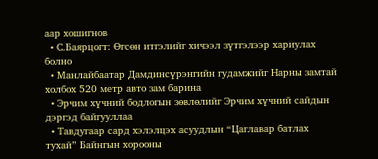аар хошигнов
  • С.Баярцогт: Өгсөн итгэлийг хичээл зүтгэлээр хариулах болно
  • Манлайбаатар Дамдинсүрэнгийн гудамжийг Нарны замтай холбох 520 метр авто зам барина
  • Эрчим хүчний бодлогын зөвлөлийг Эрчим хүчний сайдын дэргэд байгууллаа
  • Тавдугаар сард хэлэлцэх асуудлын “Цаглавар батлах тухай” Байнгын хорооны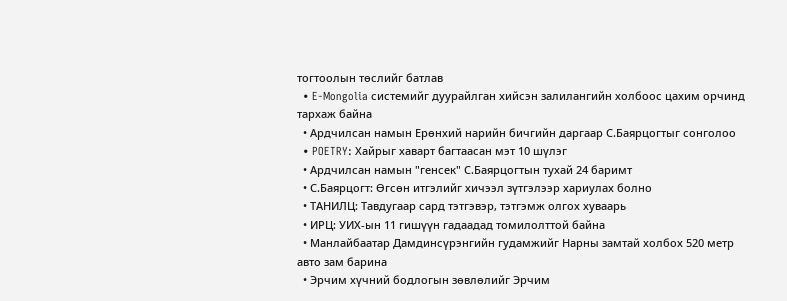тогтоолын төслийг батлав
  • E-Mongolia системийг дуурайлган хийсэн залилангийн холбоос цахим орчинд тархаж байна
  • Ардчилсан намын Ерөнхий нарийн бичгийн даргаар С.Баярцогтыг сонголоо
  • POETRY: Хайрыг хаварт багтаасан мэт 10 шүлэг
  • Ардчилсан намын "генсек" С.Баярцогтын тухай 24 баримт
  • С.Баярцогт: Өгсөн итгэлийг хичээл зүтгэлээр хариулах болно
  • ТАНИЛЦ: Тавдугаар сард тэтгэвэр, тэтгэмж олгох хуваарь
  • ИРЦ: УИХ-ын 11 гишүүн гадаадад томилолттой байна
  • Манлайбаатар Дамдинсүрэнгийн гудамжийг Нарны замтай холбох 520 метр авто зам барина
  • Эрчим хүчний бодлогын зөвлөлийг Эрчим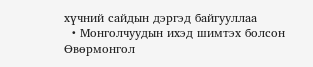хүчний сайдын дэргэд байгууллаа
  • Монголчуудын ихэд шимтэх болсон Өвөрмонгол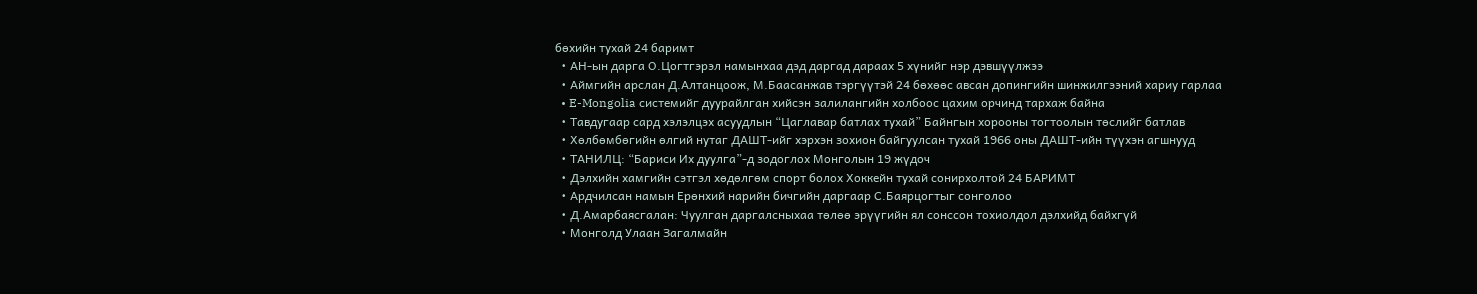бөхийн тухай 24 баримт
  • АН-ын дарга О.Цогтгэрэл намынхаа дэд даргад дараах 5 хүнийг нэр дэвшүүлжээ
  • Аймгийн арслан Д.Алтанцоож, М.Баасанжав тэргүүтэй 24 бөхөөс авсан допингийн шинжилгээний хариу гарлаа
  • E-Mongolia системийг дуурайлган хийсэн залилангийн холбоос цахим орчинд тархаж байна
  • Тавдугаар сард хэлэлцэх асуудлын “Цаглавар батлах тухай” Байнгын хорооны тогтоолын төслийг батлав
  • Хөлбөмбөгийн өлгий нутаг ДАШТ-ийг хэрхэн зохион байгуулсан тухай 1966 оны ДАШТ-ийн түүхэн агшнууд
  • ТАНИЛЦ: “Бариси Их дуулга”-д зодоглох Монголын 19 жүдоч
  • Дэлхийн хамгийн сэтгэл хөдөлгөм спорт болох Хоккейн тухай сонирхолтой 24 БАРИМТ
  • Ардчилсан намын Ерөнхий нарийн бичгийн даргаар С.Баярцогтыг сонголоо
  • Д.Амарбаясгалан: Чуулган даргалсныхаа төлөө эрүүгийн ял сонссон тохиолдол дэлхийд байхгүй
  • Монголд Улаан Загалмайн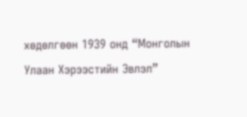хөдөлгөөн 1939 онд “Монголын Улаан Хэрээстийн Эвлэл”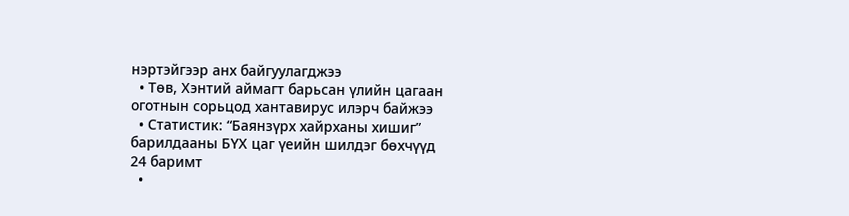нэртэйгээр анх байгуулагджээ
  • Төв, Хэнтий аймагт барьсан үлийн цагаан оготнын сорьцод хантавирус илэрч байжээ
  • Статистик: “Баянзүрх хайрханы хишиг” барилдааны БҮХ цаг үеийн шилдэг бөхчүүд
24 баримт
  •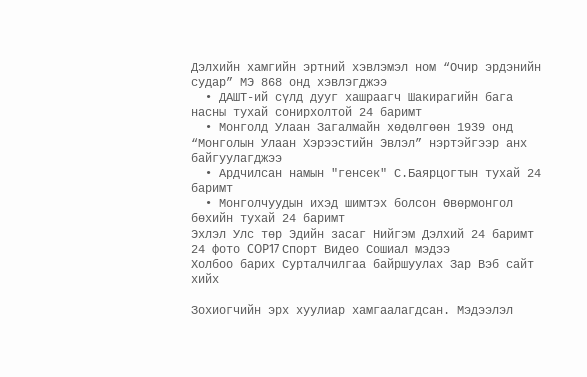Дэлхийн хамгийн эртний хэвлэмэл ном “Очир эрдэнийн судар” МЭ 868 онд хэвлэгджээ
  • ДАШТ-ий сүлд дууг хашраагч Шакирагийн бага насны тухай сонирхолтой 24 баримт
  • Монголд Улаан Загалмайн хөдөлгөөн 1939 онд “Монголын Улаан Хэрээстийн Эвлэл” нэртэйгээр анх байгуулагджээ
  • Ардчилсан намын "генсек" С.Баярцогтын тухай 24 баримт
  • Монголчуудын ихэд шимтэх болсон Өвөрмонгол бөхийн тухай 24 баримт
Эхлэл Улс төр Эдийн засаг Нийгэм Дэлхий 24 баримт 24 фото COP17 Спорт Видео Сошиал мэдээ
Холбоо барих Сурталчилгаа байршуулах Зар Вэб сайт хийх

Зохиогчийн эрх хуулиар хамгаалагдсан. Мэдээлэл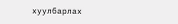хуулбарлах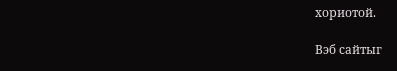хориотой.

Вэб сайтыг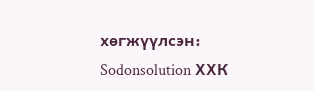хөгжүүлсэн: Sodonsolution ХХК